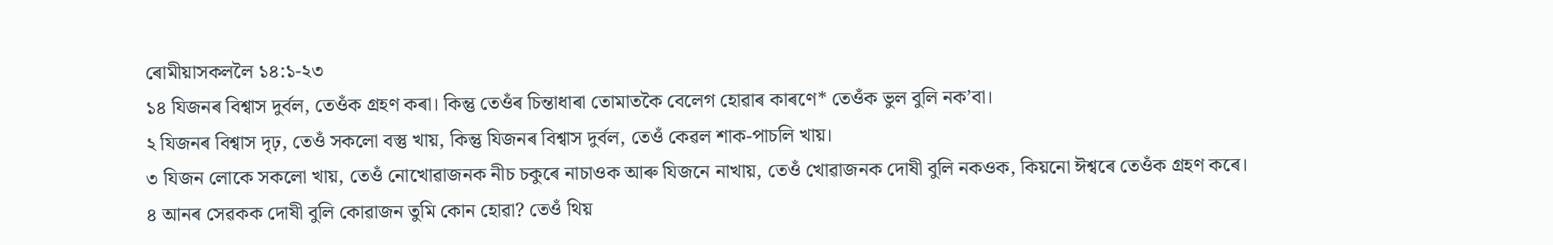ৰোমীয়াসকললৈ ১৪:১-২৩
১৪ যিজনৰ বিশ্বাস দুৰ্বল, তেওঁক গ্ৰহণ কৰা। কিন্তু তেওঁৰ চিন্তাধাৰা তোমাতকৈ বেলেগ হোৱাৰ কাৰণে* তেওঁক ভুল বুলি নকʼবা।
২ যিজনৰ বিশ্বাস দৃঢ়, তেওঁ সকলো বস্তু খায়, কিন্তু যিজনৰ বিশ্বাস দুৰ্বল, তেওঁ কেৱল শাক-পাচলি খায়।
৩ যিজন লোকে সকলো খায়, তেওঁ নোখোৱাজনক নীচ চকুৰে নাচাওক আৰু যিজনে নাখায়, তেওঁ খোৱাজনক দোষী বুলি নকওক, কিয়নো ঈশ্বৰে তেওঁক গ্ৰহণ কৰে।
৪ আনৰ সেৱকক দোষী বুলি কোৱাজন তুমি কোন হোৱা? তেওঁ থিয়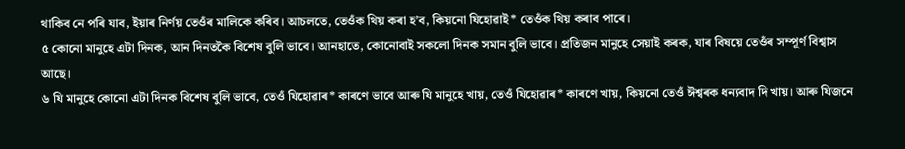থাকিব নে পৰি যাব, ইয়াৰ নিৰ্ণয় তেওঁৰ মালিকে কৰিব। আচলতে, তেওঁক থিয় কৰা হʼব, কিয়নো যিহোৱাই* তেওঁক থিয় কৰাব পাৰে।
৫ কোনো মানুহে এটা দিনক, আন দিনতকৈ বিশেষ বুলি ভাবে। আনহাতে, কোনোবাই সকলো দিনক সমান বুলি ভাবে। প্ৰতিজন মানুহে সেয়াই কৰক, যাৰ বিষয়ে তেওঁৰ সম্পূৰ্ণ বিশ্বাস আছে।
৬ যি মানুহে কোনো এটা দিনক বিশেষ বুলি ভাবে, তেওঁ যিহোৱাৰ* কাৰণে ভাবে আৰু যি মানুহে খায়, তেওঁ যিহোৱাৰ* কাৰণে খায়, কিয়নো তেওঁ ঈশ্বৰক ধন্যবাদ দি খায়। আৰু যিজনে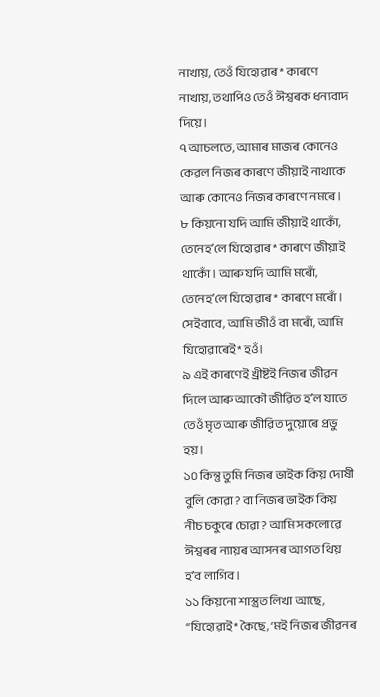নাখায়, তেওঁ যিহোৱাৰ* কাৰণে নাখায়, তথাপিও তেওঁ ঈশ্বৰক ধন্যবাদ দিয়ে।
৭ আচলতে, আমাৰ মাজৰ কোনেও কেৱল নিজৰ কাৰণে জীয়াই নাথাকে আৰু কোনেও নিজৰ কাৰণে নমৰে।
৮ কিয়নো যদি আমি জীয়াই থাকোঁ, তেনেহʼলে যিহোৱাৰ* কাৰণে জীয়াই থাকোঁ। আৰু যদি আমি মৰোঁ, তেনেহʼলে যিহোৱাৰ* কাৰণে মৰোঁ। সেইবাবে, আমি জীওঁ বা মৰোঁ, আমি যিহোৱাৰেই* হওঁ।
৯ এই কাৰণেই খ্ৰীষ্টই নিজৰ জীৱন দিলে আৰু আকৌ জীৱিত হʼল যাতে তেওঁ মৃত আৰু জীৱিত দুয়োৰে প্ৰভু হয়।
১০ কিন্তু তুমি নিজৰ ভাইক কিয় দোষী বুলি কোৱা? বা নিজৰ ভাইক কিয় নীচ চকুৰে চোৱা? আমি সকলোৱে ঈশ্বৰৰ ন্যায়ৰ আসনৰ আগত থিয় হʼব লাগিব।
১১ কিয়নো শাস্ত্ৰত লিখা আছে, “যিহোৱাই* কৈছে, ‘মই নিজৰ জীৱনৰ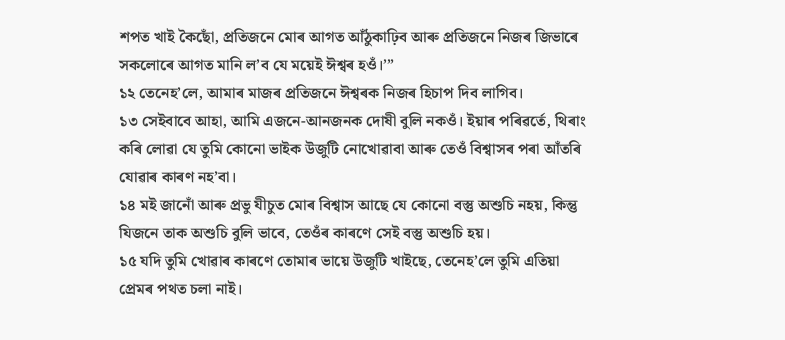শপত খাই কৈছোঁ, প্ৰতিজনে মোৰ আগত আঁঠুকাঢ়িব আৰু প্ৰতিজনে নিজৰ জিভাৰে সকলোৰে আগত মানি লʼব যে ময়েই ঈশ্বৰ হওঁ।’”
১২ তেনেহʼলে, আমাৰ মাজৰ প্ৰতিজনে ঈশ্বৰক নিজৰ হিচাপ দিব লাগিব।
১৩ সেইবাবে আহা, আমি এজনে-আনজনক দোষী বুলি নকওঁ। ইয়াৰ পৰিৱৰ্তে, থিৰাং কৰি লোৱা যে তুমি কোনো ভাইক উজুটি নোখোৱাবা আৰু তেওঁ বিশ্বাসৰ পৰা আঁতৰি যোৱাৰ কাৰণ নহʼবা।
১৪ মই জানোঁ আৰু প্ৰভু যীচুত মোৰ বিশ্বাস আছে যে কোনো বস্তু অশুচি নহয়, কিন্তু যিজনে তাক অশুচি বুলি ভাবে, তেওঁৰ কাৰণে সেই বস্তু অশুচি হয়।
১৫ যদি তুমি খোৱাৰ কাৰণে তোমাৰ ভায়ে উজুটি খাইছে, তেনেহʼলে তুমি এতিয়া প্ৰেমৰ পথত চলা নাই।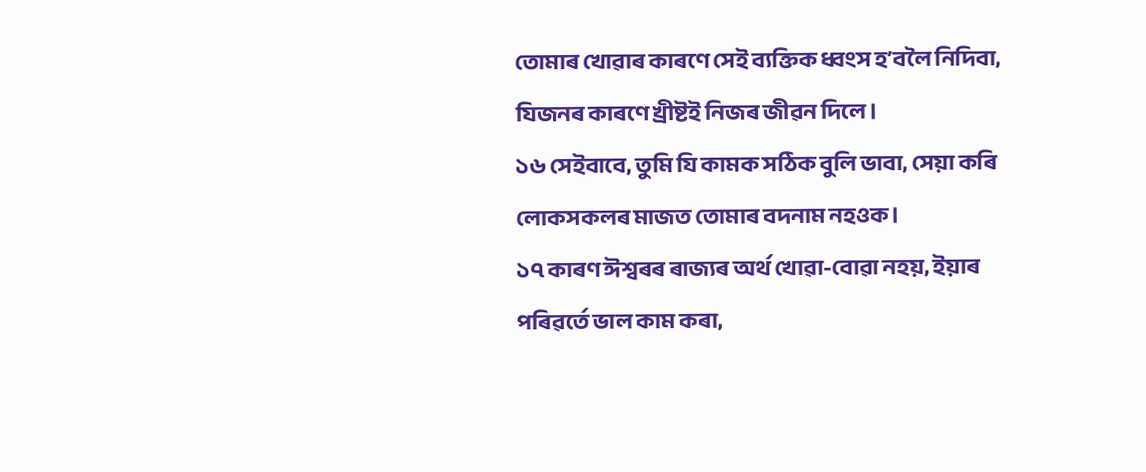তোমাৰ খোৱাৰ কাৰণে সেই ব্যক্তিক ধ্বংস হʼবলৈ নিদিবা, যিজনৰ কাৰণে খ্ৰীষ্টই নিজৰ জীৱন দিলে।
১৬ সেইবাবে, তুমি যি কামক সঠিক বুলি ভাবা, সেয়া কৰি লোকসকলৰ মাজত তোমাৰ বদনাম নহওক।
১৭ কাৰণ ঈশ্বৰৰ ৰাজ্যৰ অৰ্থ খোৱা-বোৱা নহয়, ইয়াৰ পৰিৱৰ্তে ভাল কাম কৰা,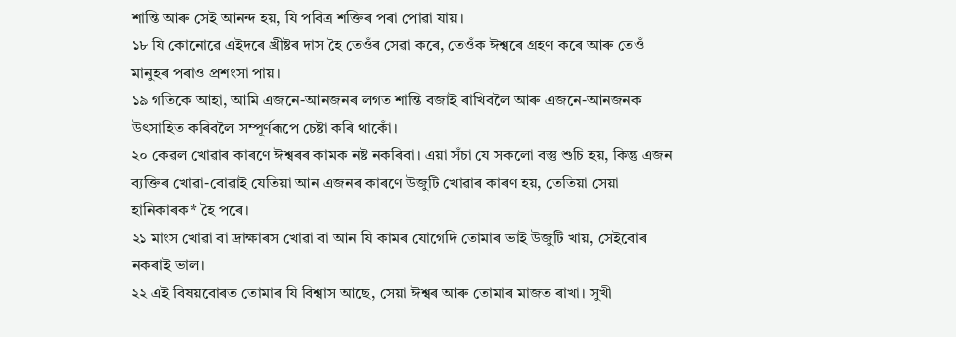শান্তি আৰু সেই আনন্দ হয়, যি পবিত্ৰ শক্তিৰ পৰা পোৱা যায়।
১৮ যি কোনোৱে এইদৰে খ্ৰীষ্টৰ দাস হৈ তেওঁৰ সেৱা কৰে, তেওঁক ঈশ্বৰে গ্ৰহণ কৰে আৰু তেওঁ মানুহৰ পৰাও প্ৰশংসা পায়।
১৯ গতিকে আহা, আমি এজনে-আনজনৰ লগত শান্তি বজাই ৰাখিবলৈ আৰু এজনে-আনজনক উৎসাহিত কৰিবলৈ সম্পূৰ্ণৰূপে চেষ্টা কৰি থাকোঁ।
২০ কেৱল খোৱাৰ কাৰণে ঈশ্বৰৰ কামক নষ্ট নকৰিবা। এয়া সঁচা যে সকলো বস্তু শুচি হয়, কিন্তু এজন ব্যক্তিৰ খোৱা-বোৱাই যেতিয়া আন এজনৰ কাৰণে উজুটি খোৱাৰ কাৰণ হয়, তেতিয়া সেয়া হানিকাৰক* হৈ পৰে।
২১ মাংস খোৱা বা দ্ৰাক্ষাৰস খোৱা বা আন যি কামৰ যোগেদি তোমাৰ ভাই উজুটি খায়, সেইবোৰ নকৰাই ভাল।
২২ এই বিষয়বোৰত তোমাৰ যি বিশ্বাস আছে, সেয়া ঈশ্বৰ আৰু তোমাৰ মাজত ৰাখা। সুখী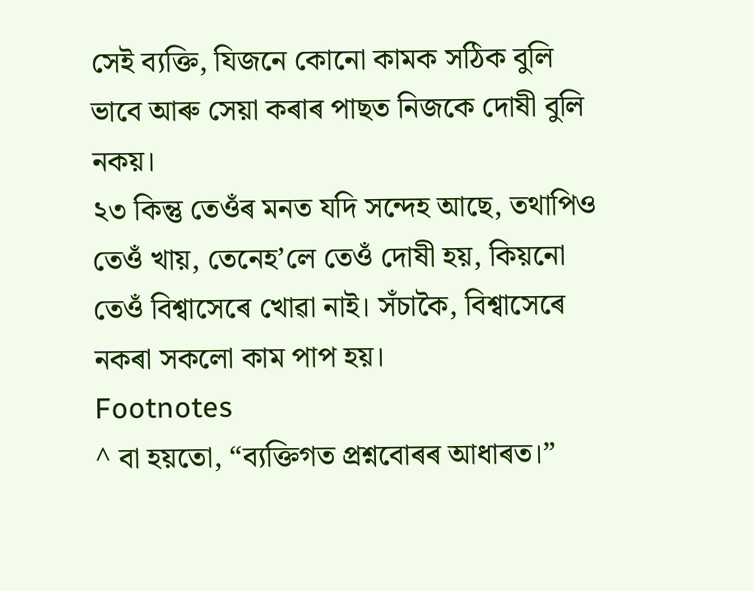সেই ব্যক্তি, যিজনে কোনো কামক সঠিক বুলি ভাবে আৰু সেয়া কৰাৰ পাছত নিজকে দোষী বুলি নকয়।
২৩ কিন্তু তেওঁৰ মনত যদি সন্দেহ আছে, তথাপিও তেওঁ খায়, তেনেহʼলে তেওঁ দোষী হয়, কিয়নো তেওঁ বিশ্বাসেৰে খোৱা নাই। সঁচাকৈ, বিশ্বাসেৰে নকৰা সকলো কাম পাপ হয়।
Footnotes
^ বা হয়তো, “ব্যক্তিগত প্ৰশ্নবোৰৰ আধাৰত।”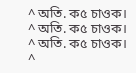^ অতি. ক৫ চাওক।
^ অতি. ক৫ চাওক।
^ অতি. ক৫ চাওক।
^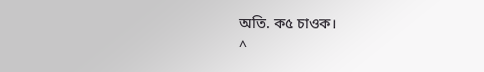অতি. ক৫ চাওক।
^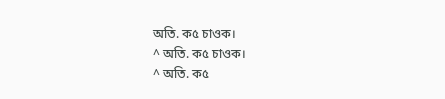অতি. ক৫ চাওক।
^ অতি. ক৫ চাওক।
^ অতি. ক৫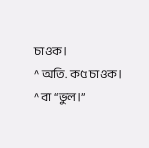চাওক।
^ অতি. ক৫ চাওক।
^ বা “ভুল।”